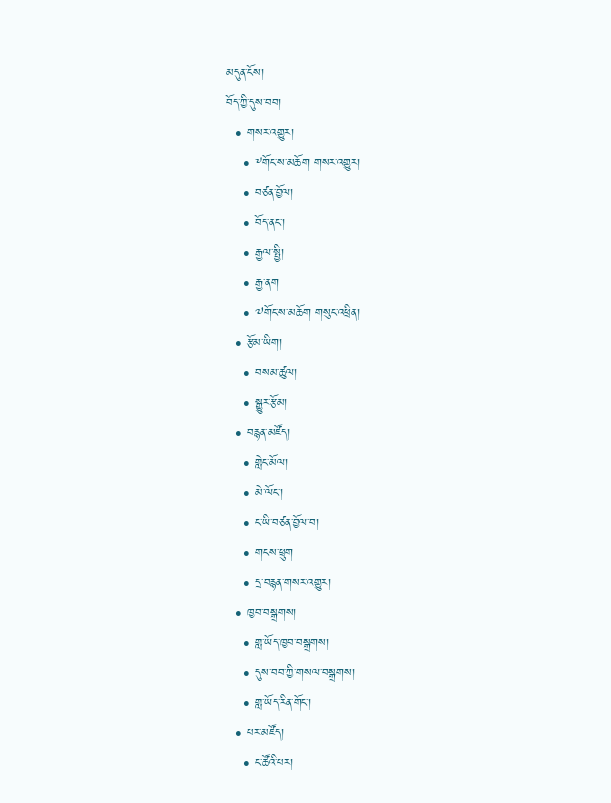མདུན་ངོས།
བོད་ཀྱི་དུས་བབ།
  • གསར་འགྱུར།
    • ༸གོང་ས་མཆོག གསར་འགྱུར།
    • བཙན་བྱོལ།
    • བོད་ནང་།
    • རྒྱལ་སྤྱི།
    • རྒྱ་ནག
    • ༧གོང་ས་མཆོག གསུང་འཕྲིན།
  • རྩོམ་ཡིག།
    • བསམ་ཚུལ།
    • སྒྱུར་རྩོམ།
  • བརྙན་མཛོད།
    • གླེང་མོལ།
    • མེ་ལོང་།
    • ང་ཡི་བཙན་བྱོལ་བ།
    • གངས་ཕྲུག
    • དྲ་བརྙན་གསར་འགྱུར།
  • ཁྱབ་བསྒྲགས།
    • གླ་ཡོད་ཁྱབ་བསྒྲགས།
    • དུས་བབ་ཀྱི་གསལ་བསྒྲགས།
    • གླ་ཡོད་རིན་གོང་།
  • པར་མཛོད།
    • ང་ཚོའི་པར།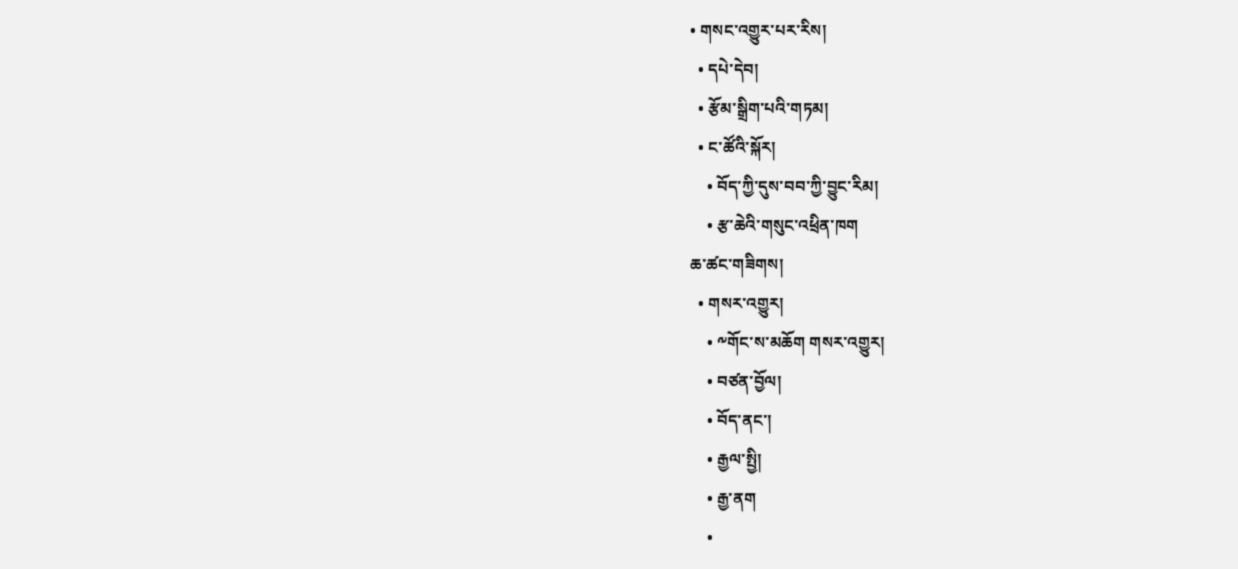• གསང་འགྱུར་པར་རིས།
  • དཔེ་དེབ།
  • རྩོམ་སྒྲིག་པའི་གཏམ།
  • ང་ཚོའི་སྐོར།
    • བོད་ཀྱི་དུས་བབ་ཀྱི་བྱུང་རིམ།
    • རྩ་ཆེའི་གསུང་འཕྲིན་ཁག
ཆ་ཚང་གཟིགས།
  • གསར་འགྱུར།
    • ༸གོང་ས་མཆོག གསར་འགྱུར།
    • བཙན་བྱོལ།
    • བོད་ནང་།
    • རྒྱལ་སྤྱི།
    • རྒྱ་ནག
    •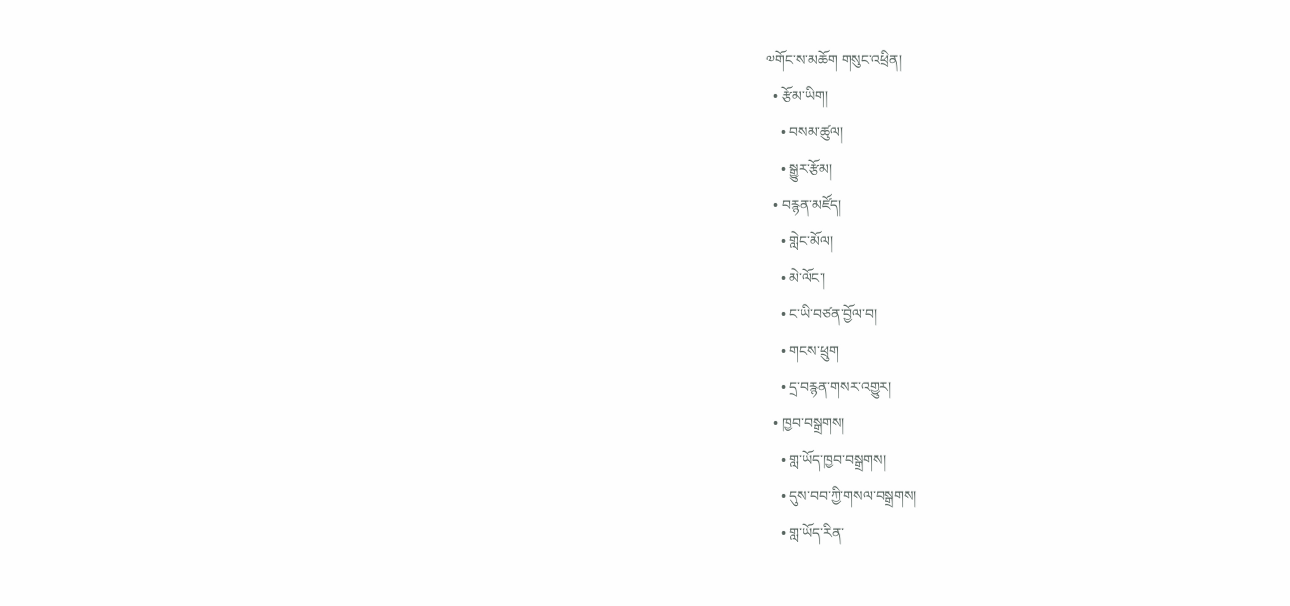༧གོང་ས་མཆོག གསུང་འཕྲིན།
  • རྩོམ་ཡིག།
    • བསམ་ཚུལ།
    • སྒྱུར་རྩོམ།
  • བརྙན་མཛོད།
    • གླེང་མོལ།
    • མེ་ལོང་།
    • ང་ཡི་བཙན་བྱོལ་བ།
    • གངས་ཕྲུག
    • དྲ་བརྙན་གསར་འགྱུར།
  • ཁྱབ་བསྒྲགས།
    • གླ་ཡོད་ཁྱབ་བསྒྲགས།
    • དུས་བབ་ཀྱི་གསལ་བསྒྲགས།
    • གླ་ཡོད་རིན་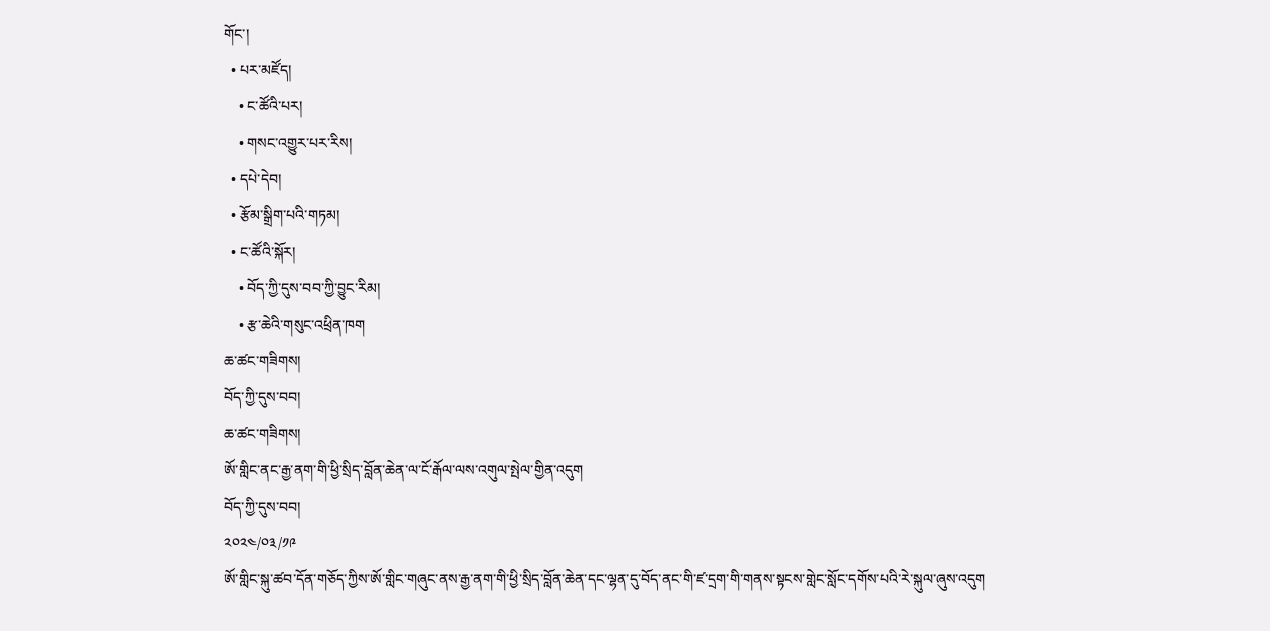གོང་།
  • པར་མཛོད།
    • ང་ཚོའི་པར།
    • གསང་འགྱུར་པར་རིས།
  • དཔེ་དེབ།
  • རྩོམ་སྒྲིག་པའི་གཏམ།
  • ང་ཚོའི་སྐོར།
    • བོད་ཀྱི་དུས་བབ་ཀྱི་བྱུང་རིམ།
    • རྩ་ཆེའི་གསུང་འཕྲིན་ཁག
ཆ་ཚང་གཟིགས།
བོད་ཀྱི་དུས་བབ།
ཆ་ཚང་གཟིགས།
ཨོ་གླིང་ནང་རྒྱ་ནག་གི་ཕྱི་སྲིད་བློན་ཆེན་ལ་ངོ་རྒོལ་ལས་འགུལ་སྤེལ་གྱིན་འདུག
བོད་ཀྱི་དུས་བབ།
༢༠༢༤/༠༣/༡༩
ཨོ་གླིང་སྐུ་ཚབ་དོན་གཅོད་ཀྱིས་ཨོ་གླིང་གཞུང་ནས་རྒྱ་ནག་གི་ཕྱི་སྲིད་བློན་ཆེན་དང་ལྷན་དུ་བོད་ནང་གི་ཛ་དྲག་གི་གནས་སྟངས་གླེང་སློང་དགོས་པའི་རེ་སྐུལ་ཞུས་འདུག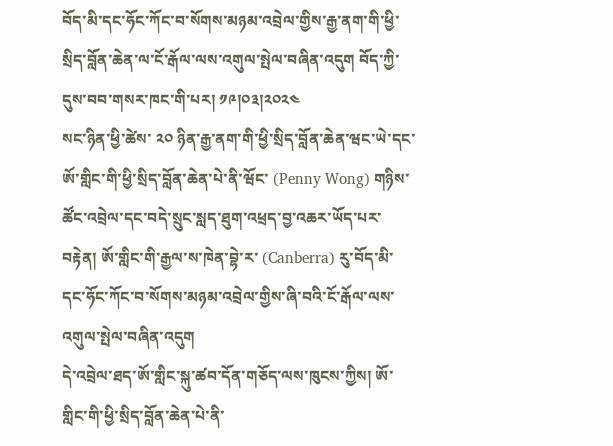བོད་མི་དང་ཧོང་ཀོང་བ་སོགས་མཉམ་འབྲེལ་གྱིས་རྒྱ་ནག་གི་ཕྱི་སྲིད་བློན་ཆེན་ལ་ངོ་རྒོལ་ལས་འགུལ་སྤེལ་བཞིན་འདུག བོད་ཀྱི་དུས་བབ་གསར་ཁང་གི་པར། ༡༩།༠༣།༢༠༢༤
སང་ཉིན་ཕྱི་ཚེས་ ༢༠ ཉིན་རྒྱ་ནག་གི་ཕྱི་སྲིད་བློན་ཆེན་ཝང་ཡེ་དང་ཨོ་གླིང་གི་ཕྱི་སྲིད་བློན་ཆེན་པེ་ནི་ཝོང་ (Penny Wong) གཉིས་ཚོང་འབྲེལ་དང་བདེ་སྲུང་སླད་ཐུག་འཕྲད་བྱ་འཆར་ཡོད་པར་བརྟེན། ཨོ་གླིང་གི་རྒྱལ་ས་ཁེན་བྷེ་ར་ (Canberra) རུ་བོད་མི་དང་ཧོང་ཀོང་བ་སོགས་མཉམ་འབྲེལ་གྱིས་ཞི་བའི་ངོ་རྒོལ་ལས་འགུལ་སྤེལ་བཞིན་འདུག
དེ་འབྲེལ་ཐད་ཨོ་གླིང་སྐུ་ཚབ་དོན་གཅོད་ལས་ཁུངས་ཀྱིས། ཨོ་གླིང་གི་ཕྱི་སྲིད་བློན་ཆེན་པེ་ནི་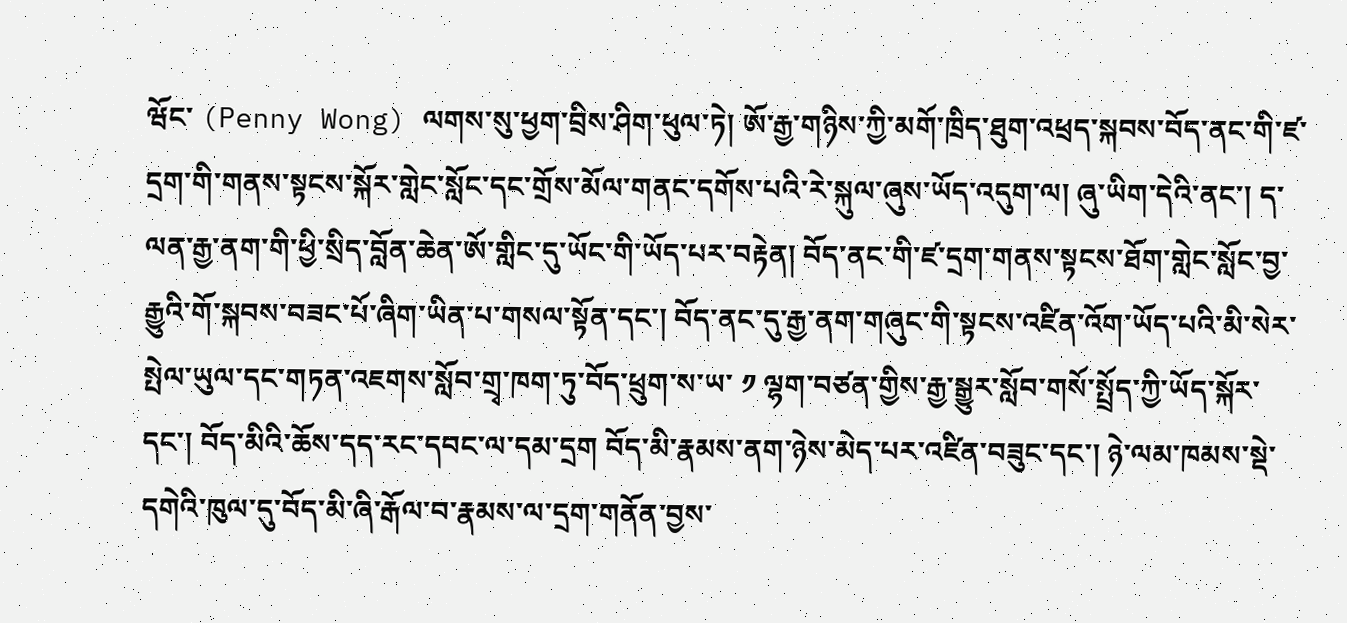ཝོང་ (Penny Wong) ལགས་སུ་ཕྱག་བྲིས་ཤིག་ཕུལ་ཏེ། ཨོ་རྒྱ་གཉིས་ཀྱི་མགོ་ཁྲིད་ཐུག་འཕྲད་སྐབས་བོད་ནང་གི་ཛ་དྲག་གི་གནས་སྟངས་སྐོར་གླེང་སློང་དང་གྲོས་མོལ་གནང་དགོས་པའི་རེ་སྐུལ་ཞུས་ཡོད་འདུག་ལ། ཞུ་ཡིག་དེའི་ནང་། ད་ལན་རྒྱ་ནག་གི་ཕྱི་སྲིད་བློན་ཆེན་ཨོ་གླིང་དུ་ཡོང་གི་ཡོད་པར་བརྟེན། བོད་ནང་གི་ཛ་དྲག་གནས་སྟངས་ཐོག་གླེང་སློང་བྱ་རྒྱུའི་གོ་སྐབས་བཟང་པོ་ཞིག་ཡིན་པ་གསལ་སྟོན་དང་། བོད་ནང་དུ་རྒྱ་ནག་གཞུང་གི་སྟངས་འཛིན་འོག་ཡོད་པའི་མི་སེར་སྤེལ་ཡུལ་དང་གཏན་འཇགས་སློབ་གྲྭ་ཁག་ཏུ་བོད་ཕྲུག་ས་ཡ་ ༡ ལྷག་བཙན་གྱིས་རྒྱ་སྒྱུར་སློབ་གསོ་སྤྲོད་ཀྱི་ཡོད་སྐོར་དང་། བོད་མིའི་ཆོས་དད་རང་དབང་ལ་དམ་དྲག བོད་མི་རྣམས་ནག་ཉེས་མེད་པར་འཛིན་བཟུང་དང་། ཉེ་ལམ་ཁམས་སྡེ་དགེའི་ཁུལ་དུ་བོད་མི་ཞི་རྒོལ་བ་རྣམས་ལ་དྲག་གནོན་བྱས་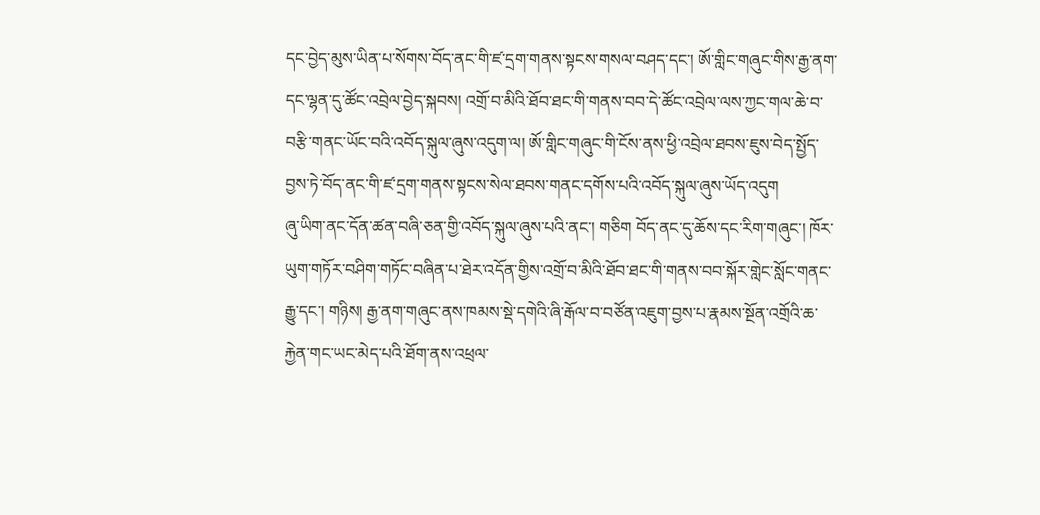དང་བྱེད་མུས་ཡིན་པ་སོགས་བོད་ནང་གི་ཛ་དྲག་གནས་སྟངས་གསལ་བཤད་དང་། ཨོ་གླིང་གཞུང་གིས་རྒྱ་ནག་དང་ལྷན་དུ་ཚོང་འབྲེལ་བྱེད་སྐབས། འགྲོ་བ་མིའི་ཐོབ་ཐང་གི་གནས་བབ་དེ་ཚོང་འབྲེལ་ལས་ཀྱང་གལ་ཆེ་བ་བརྩི་གནང་ཡོང་བའི་འབོད་སྐུལ་ཞུས་འདུག་ལ། ཨོ་གླིང་གཞུང་གི་ངོས་ནས་ཕྱི་འབྲེལ་ཐབས་ཇུས་བེད་སྤྱོད་བྱས་ཏེ་བོད་ནང་གི་ཛ་དྲག་གནས་སྟངས་སེལ་ཐབས་གནང་དགོས་པའི་འབོད་སྐུལ་ཞུས་ཡོད་འདུག
ཞུ་ཡིག་ནང་དོན་ཚན་བཞི་ཅན་གྱི་འབོད་སྐུལ་ཞུས་པའི་ནང་། གཅིག བོད་ནང་དུ་ཆོས་དང་རིག་གཞུང་། ཁོར་ཡུག་གཏོར་བཤིག་གཏོང་བཞིན་པ་ཐེར་འདོན་གྱིས་འགྲོ་བ་མིའི་ཐོབ་ཐང་གི་གནས་བབ་སྐོར་གླེང་སློང་གནང་རྒྱུ་དང་། གཉིས། རྒྱ་ནག་གཞུང་ནས་ཁམས་སྡེ་དགེའི་ཞི་རྒོལ་བ་བཙོན་འཇུག་བྱས་པ་རྣམས་སྔོན་འགྲོའི་ཆ་རྐྱེན་གང་ཡང་མེད་པའི་ཐོག་ནས་འཕྲལ་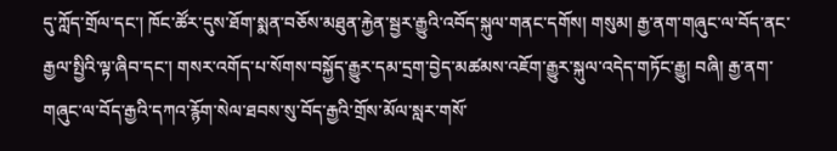དུ་ཀློད་གྲོལ་དང་། ཁོང་ཚོར་དུས་ཐོག་སྨན་བཅོས་མཐུན་རྐྱེན་སྦྱར་རྒྱུའི་འབོད་སྐུལ་གནང་དགོས། གསུམ། རྒྱ་ནག་གཞུང་ལ་བོད་ནང་རྒྱལ་སྤྱིའི་ལྟ་ཞིབ་དང་། གསར་འགོད་པ་སོགས་བསྐྱོད་རྒྱུར་དམ་དྲག་བྱེད་མཚམས་འཇོག་རྒྱུར་སྐུལ་འདེད་གཏོང་རྒྱུ། བཞི། རྒྱ་ནག་གཞུང་ལ་བོད་རྒྱའི་དཀའ་རྙོག་སེལ་ཐབས་སུ་བོད་རྒྱའི་གྲོས་མོལ་སླར་གསོ་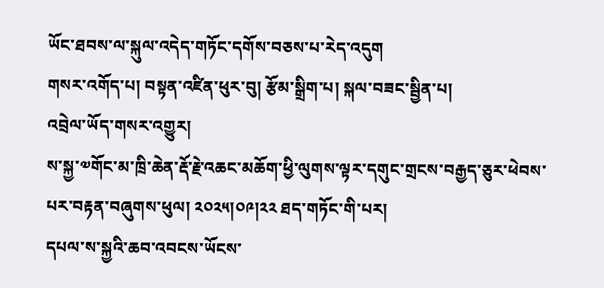ཡོང་ཐབས་ལ་སྐུལ་འདེད་གཏོང་དགོས་བཅས་པ་རེད་འདུག
གསར་འགོད་པ། བསྟན་འཛིན་ཕུར་བུ། རྩོམ་སྒྲིག་པ། སྐལ་བཟང་སྦྱིན་པ།
འབྲེལ་ཡོད་གསར་འགྱུར།
ས་སྐྱ་༧གོང་མ་ཁྲི་ཆེན་རྡོ་རྗེ་འཆང་མཆོག་ཕྱི་ལུགས་ལྟར་དགུང་གྲངས་བརྒྱད་ཅུར་ཕེབས་པར་བརྟན་བཞུགས་ཕུལ། ༢༠༢༥།༠༩།༢༢ ཐད་གཏོང་གི་པར།
དཔལ་ས་སྐྱའི་ཆབ་འབངས་ཡོངས་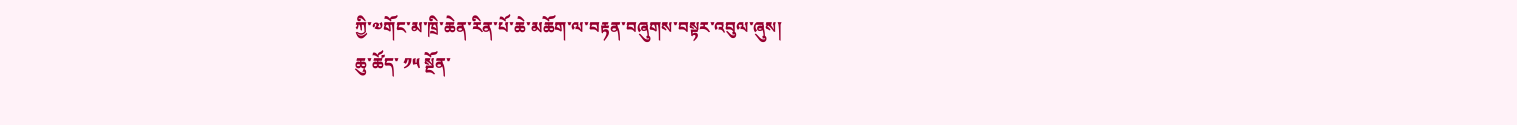ཀྱི་༧གོང་མ་ཁྲི་ཆེན་རིན་པོ་ཆེ་མཆོག་ལ་བརྟན་བཞུགས་བསྟར་འབུལ་ཞུས།
ཆུ་ཚོད་ ༡༥ སྔོན་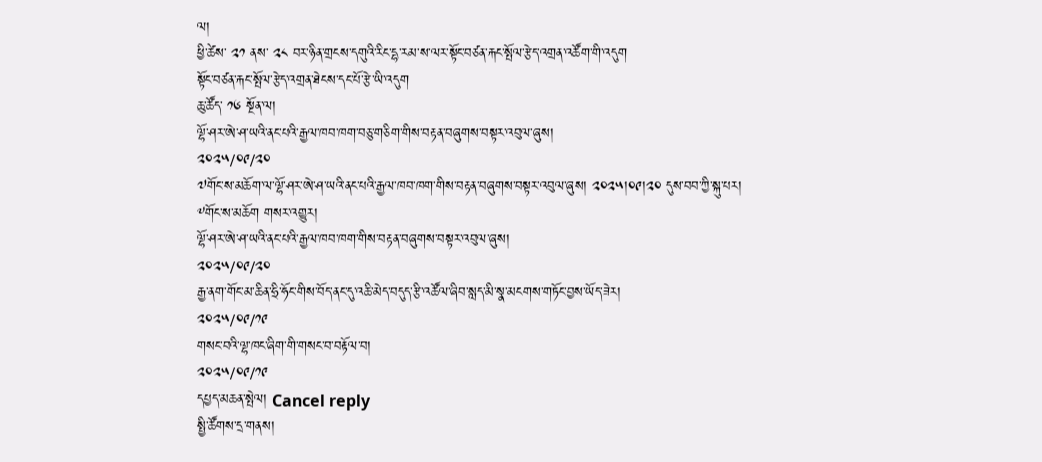ལ།
ཕྱི་ཚེས་ ༢༡ ནས་ ༢༨ བར་ཉིན་གྲངས་དགུའི་རིང་དྷ་རམ་ས་ལར་སྟོང་བཙན་རྐང་སྤོལ་རྩེད་འགྲན་འཚོག་གི་འདུག
སྟོང་བཙན་རྐང་སྤོལ་རྩེད་འགྲན་ཐེངས་དང་པོ་རྩེ་ཡི་འདུག
ཆུ་ཚོད་ ༡༦ སྔོན་ལ།
ལྷོ་ཤར་ཨེ་ཤ་ཡའི་ནང་པའི་རྒྱལ་ཁབ་ཁག་བཅུ་གཅིག་གིས་བརྟན་བཞུགས་བསྟར་འབུལ་ཞུས།
༢༠༢༥/༠༩/༢༠
༧གོང་ས་མཆོག་ལ་ལྷོ་ཤར་ཨེ་ཤ་ཡའི་ནང་པའི་རྒྱལ་ཁབ་ཁག་གིས་བརྟན་བཞུགས་བསྟར་འབུལ་ཞུས། ༢༠༢༥།༠༩།༢༠ དུས་བབ་ཀྱི་སྐུ་པར།
༸གོང་ས་མཆོག གསར་འགྱུར།
ལྷོ་ཤར་ཨེ་ཤ་ཡའི་ནང་པའི་རྒྱལ་ཁབ་ཁག་གིས་བརྟན་བཞུགས་བསྟར་འབུལ་ཞུས།
༢༠༢༥/༠༩/༢༠
རྒྱ་ནག་གོང་མ་ཆིན་ཧྲི་ཧོང་གིས་བོད་ནང་དུ་འཆི་མེད་བདུད་རྩི་འཚོལ་ཞིབ་སླད་མི་སྣ་མངགས་གཏོང་བྱས་ཡོད་ཟེར།
༢༠༢༥/༠༩/༡༩
གསང་བའི་ལྷ་ཁང་ཞིག་གི་གསང་བ་བརྟོལ་བ།
༢༠༢༥/༠༩/༡༩
དཔྱད་མཆན་སྤེལ། Cancel reply
སྤྱི་ཚོགས་དྲ་གནས།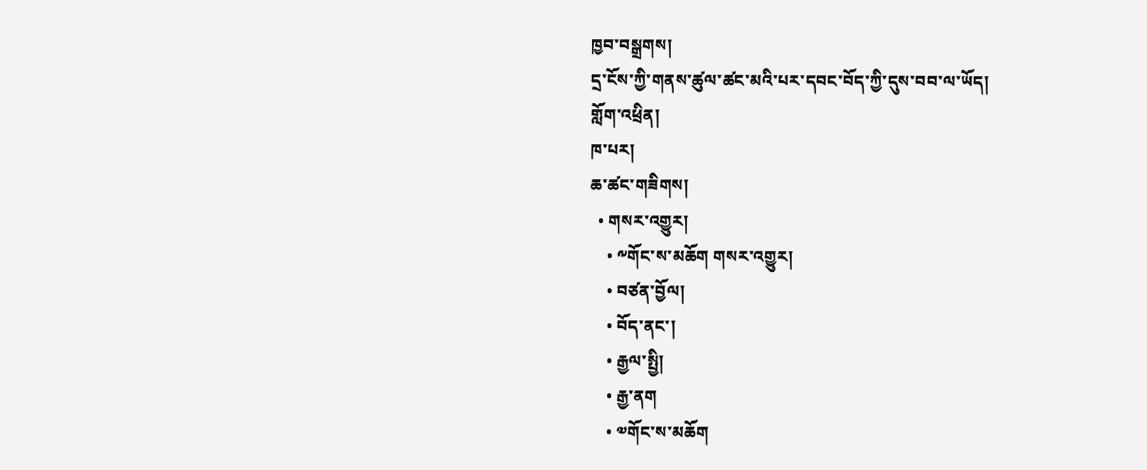ཁྱབ་བསྒྲགས།
དྲ་ངོས་ཀྱི་གནས་ཚུལ་ཚང་མའི་པར་དབང་བོད་ཀྱི་དུས་བབ་ལ་ཡོད།
གློག་འཕྲིན།
ཁ་པར།
ཆ་ཚང་གཟིགས།
  • གསར་འགྱུར།
    • ༸གོང་ས་མཆོག གསར་འགྱུར།
    • བཙན་བྱོལ།
    • བོད་ནང་།
    • རྒྱལ་སྤྱི།
    • རྒྱ་ནག
    • ༧གོང་ས་མཆོག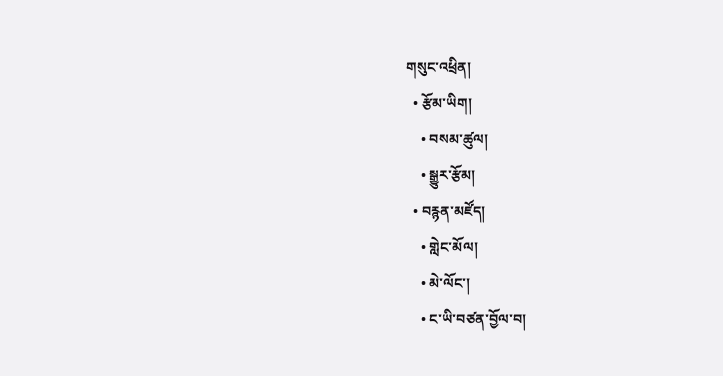གསུང་འཕྲིན།
  • རྩོམ་ཡིག།
    • བསམ་ཚུལ།
    • སྒྱུར་རྩོམ།
  • བརྙན་མཛོད།
    • གླེང་མོལ།
    • མེ་ལོང་།
    • ང་ཡི་བཙན་བྱོལ་བ།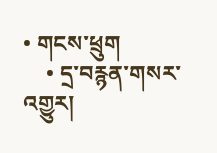• གངས་ཕྲུག
    • དྲ་བརྙན་གསར་འགྱུར།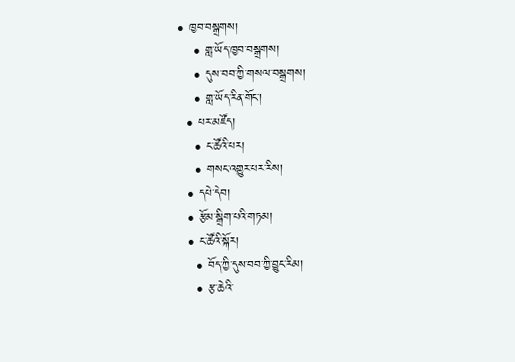• ཁྱབ་བསྒྲགས།
    • གླ་ཡོད་ཁྱབ་བསྒྲགས།
    • དུས་བབ་ཀྱི་གསལ་བསྒྲགས།
    • གླ་ཡོད་རིན་གོང་།
  • པར་མཛོད།
    • ང་ཚོའི་པར།
    • གསང་འགྱུར་པར་རིས།
  • དཔེ་དེབ།
  • རྩོམ་སྒྲིག་པའི་གཏམ།
  • ང་ཚོའི་སྐོར།
    • བོད་ཀྱི་དུས་བབ་ཀྱི་བྱུང་རིམ།
    • རྩ་ཆེའི་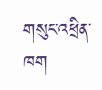གསུང་འཕྲིན་ཁག